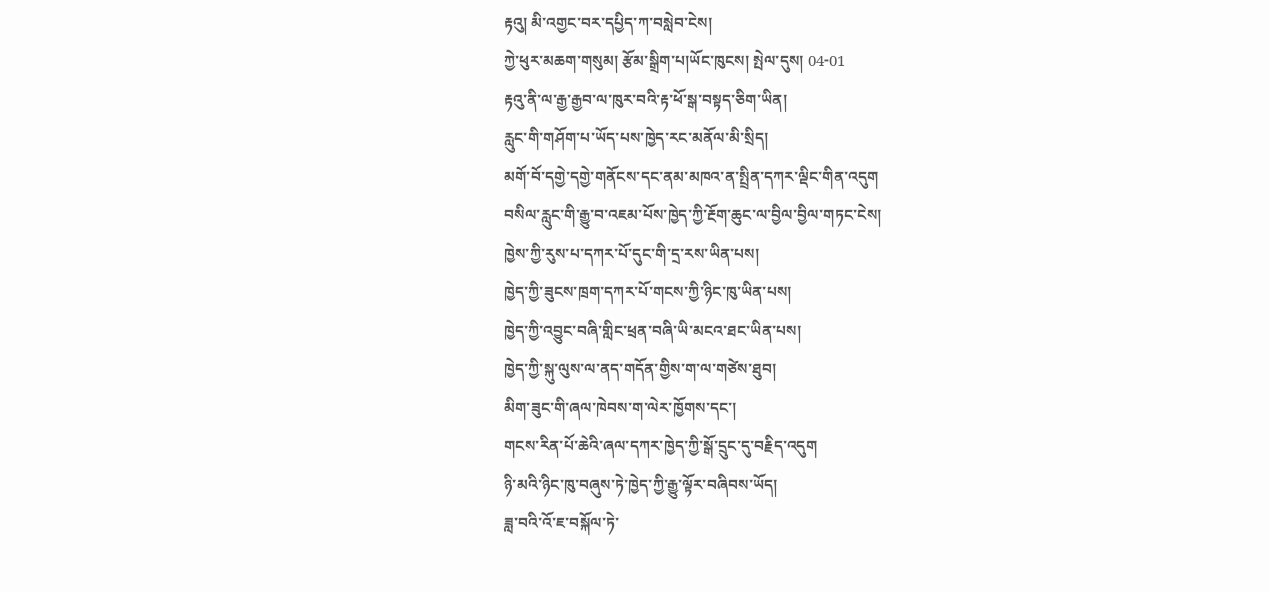རྟའུ། མི་འགྱང་བར་དཔྱིད་ཀ་བསླེབ་ངེས།
ཀྱེ་ཕུར་མཆག་གསུམ། རྩོམ་སྒྲིག་པ།ཡོང་ཁུངས། སྤེལ་དུས། 04-01
རྟའུ་ནི་ལ་རྒྱ་རྒྱབ་ལ་ཁུར་བའི་རྟ་ཕོ་སྒ་བསྟད་ཅིག་ཡིན།
རླུང་གི་གཤོག་པ་ཡོད་པས་ཁྱེད་རང་མནོལ་མི་སྲིད།
མགོ་བོ་དགྱེ་དགྱེ་གནོངས་དང་ནམ་མཁའ་ན་སྤྲིན་དཀར་ལྡིང་གིན་འདུག
བསིལ་རླུང་གི་རྒྱུ་བ་འཇམ་པོས་ཁྱེད་ཀྱི་རྔོག་ཆུང་ལ་བྱིལ་བྱིལ་གཏང་ངེས།
ཁྱེས་ཀྱི་རུས་པ་དཀར་པོ་དུང་གི་དྲ་རས་ཡིན་པས།
ཁྱེད་ཀྱི་ཟུངས་ཁྲག་དཀར་པོ་གངས་ཀྱི་ཉིང་ཁུ་ཡིན་པས།
ཁྱེད་ཀྱི་འབྱུང་བཞི་གླིང་ཕྲན་བཞི་ཡི་མངའ་ཐང་ཡིན་པས།
ཁྱེད་ཀྱི་སྐུ་ལུས་ལ་ནད་གདོན་གྱིས་ག་ལ་གཙེས་ཐུབ།
མིག་ཟུང་གི་ཞལ་ཁེབས་ག་ལེར་ཁྱོགས་དང་།
གངས་རིན་པོ་ཆེའི་ཞལ་དཀར་ཁྱེད་ཀྱི་སྒོ་དྲུང་དུ་བརྗིད་འདུག
ཉི་མའི་ཉིང་ཁུ་བཞུས་ཏེ་ཁྱེད་ཀྱི་རྒྱུ་ལྟོར་བཞིབས་ཡོད།
ཟླ་བའི་འོ་ཇ་བསྐོལ་ཏེ་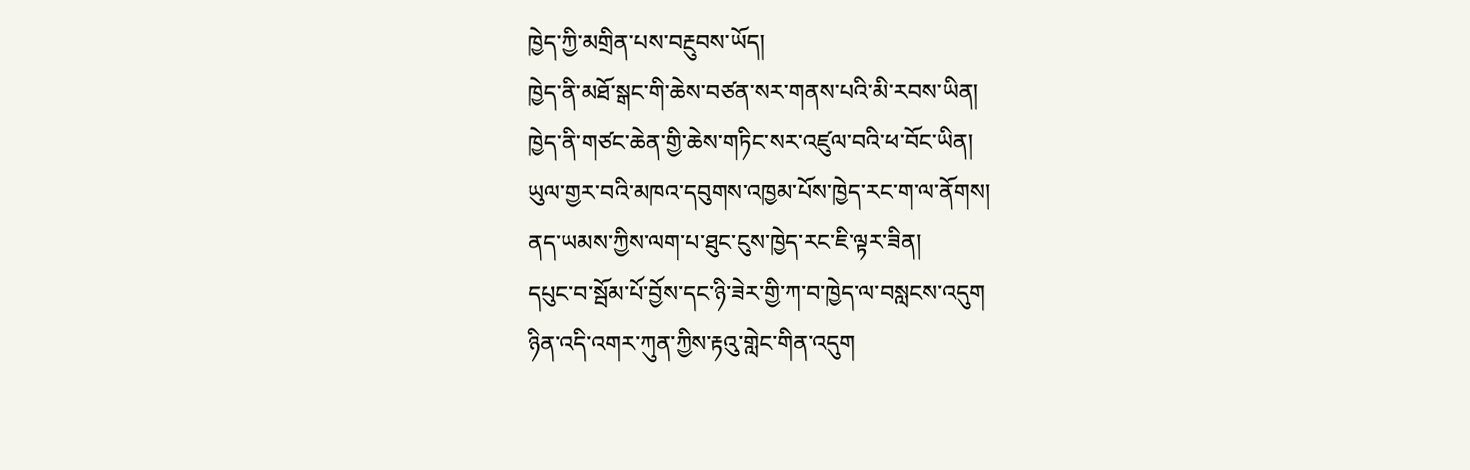ཁྱེད་ཀྱི་མགྲིན་པས་བརྔུབས་ཡོད།
ཁྱེད་ནི་མཐོ་སྒང་གི་ཆེས་བཙན་སར་གནས་པའི་མི་རབས་ཡིན།
ཁྱེད་ནི་གཙང་ཆེན་གྱི་ཆེས་གཏིང་སར་འཛུལ་བའི་ཕ་བོང་ཡིན།
ཡུལ་གྱར་བའི་མཁའ་དབུགས་འཁྱམ་པོས་ཁྱེད་རང་ག་ལ་ནོགས།
ནད་ཡམས་ཀྱིས་ལག་པ་ཐུང་ངུས་ཁྱེད་རང་ཇི་ལྟར་ཟིན།
དཔུང་བ་སྦོམ་པོ་བྱོས་དང་ཉི་ཟེར་གྱི་ཀ་བ་ཁྱེད་ལ་བསླངས་འདུག
ཉིན་འདི་འགར་ཀུན་ཀྱིས་རྟའུ་གླེང་གིན་འདུག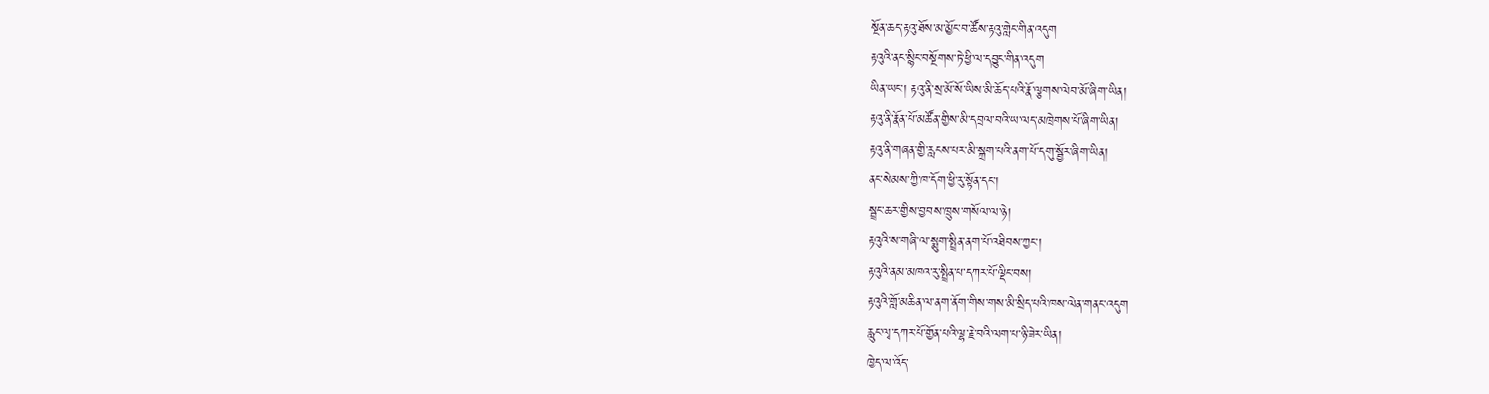སྔོན་ཆད་རྟའུ་ཐོས་མ་མྱོང་བ་ཚོས་རྟའུ་གླེང་གིན་འདུག
རྟའུའི་ནང་སྙིང་བསྔོགས་ཏེ་ཕྱི་ལ་དབྱུང་གིན་འདུག
ཡིན་ཡང་། རྟའུ་ནི་སྲ་མོ་སོ་ཡིས་མི་ཆོད་པའི་རྣོ་ལྕགས་ལེབ་མོ་ཞིག་ཡིན།
རྟའུ་ནི་རྣོན་པོ་མཚོན་གྱིས་མི་དབྲལ་བའི་ཡ་ལད་མཁྲེགས་པོ་ཞིག་ཡིན།
རྟའུ་ནི་གཞན་གྱི་རླངས་པར་མི་སྐྲག་པའི་ནག་པོ་དགུ་སྦྱོར་ཞིག་ཡིན།
ནང་སེམས་ཀྱི་ཁ་དོག་ཕྱི་རུ་སྟོན་དང་།
སྦྲང་ཆར་གྱིས་བྱབས་ཁྲུས་གསོལ་ལ་ཉེ།
རྟའུའི་ས་གཞི་ལ་སྨུག་སྤྲིན་ནག་པོ་འཐིབས་ཀྱང་།
རྟའུའི་ནམ་མཁའ་རུ་སྤྲིན་པ་དཀར་པོ་ལྡིང་བས།
རྟའུའི་གློ་མཆིན་ལ་ནག་ནོག་གིས་གས་མི་སྲིད་པའི་ཁས་ལེན་གནང་འདུག
རླུང་ལྭ་དཀར་པོ་གྱོན་པའི་ལྷ་རྗེ་བའི་ལག་པ་ཉི་ཟེར་ཡིན།
ཁྱེད་ལ་འོད་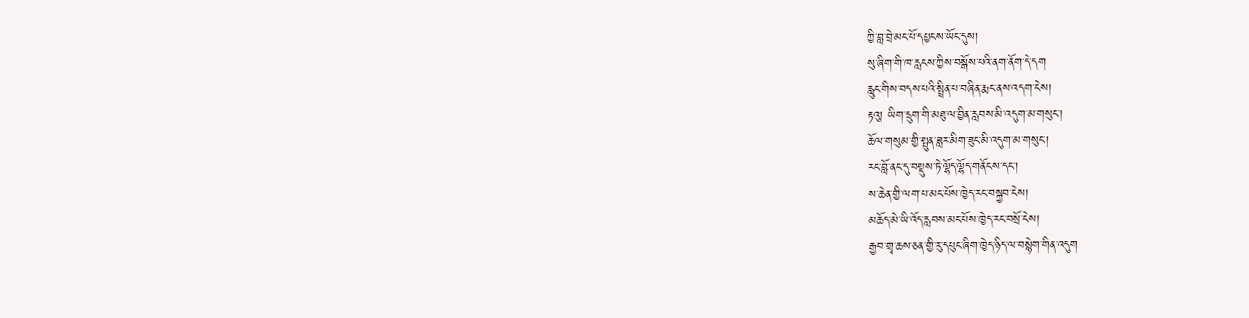ཀྱི་བླ་བྲེ་མང་པོ་དཔྱངས་ཡོང་དུས།
སུ་ཞིག་གི་ཁ་རླངས་ཀྱིས་བསྒོས་པའི་ནག་ནོག་དེ་དག
རླུང་གིས་བདས་པའི་སྤྲིན་པ་བཞིན་རྨང་ནས་འདག་ངེས།
རྟའུ། ཡིག་དྲུག་གི་མཐུ་ལ་བྱིན་རླབས་མི་འདུག་མ་གསུང་།
ཆོལ་གསུམ་གྱི་སྤུན་ཟླར་མིག་ཟུང་མི་འདུག་མ་གསུང་།
རང་བློ་ནང་དུ་བསྡུས་ཏེ་ལྷོད་ལྷོད་གནོངས་དང་།
ས་ཆེན་གྱི་ལག་པ་མང་པོས་ཁྱེད་རང་བསྐྱབ་ངེས།
མཆོད་མེ་ཡི་འོད་རླབས་མང་པོས་ཁྱེད་རང་བསྲོ་ངེས།
རྒྱབ་གྲྭ་ཆས་ཅན་གྱི་རུ་དཔུང་ཞིག་ཁྱེད་ཉིད་ལ་བསྙེག་གིན་འདུག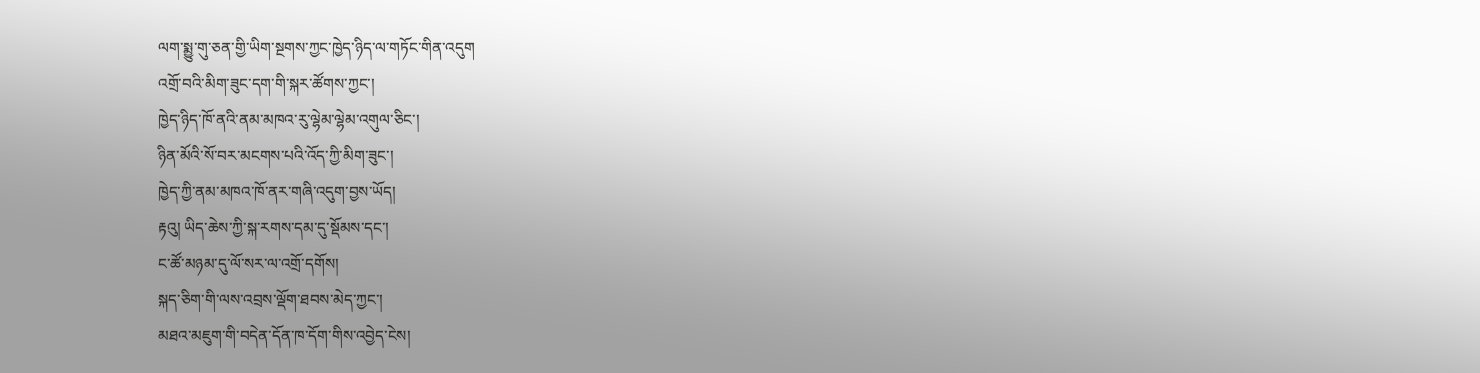ལག་སྨྱུ་གུ་ཅན་གྱི་ཡིག་སྔགས་ཀྱང་ཁྱེད་ཉིད་ལ་གཏོང་གིན་འདུག
འགྲོ་བའི་མིག་ཟུང་དག་གི་སྐར་ཚོགས་ཀྱང་།
ཁྱེད་ཉིད་ཁོ་ནའི་ནམ་མཁའ་རུ་ལྷེམ་ལྷེམ་འགུལ་ཅིང་།
ཉིན་མོའི་སོ་བར་མངགས་པའི་འོད་ཀྱི་མིག་ཟུང་།
ཁྱེད་ཀྱི་ནམ་མཁའ་ཁོ་ནར་གཞི་འདུག་བྱས་ཡོད།
རྟའུ། ཡིད་ཆེས་ཀྱི་སྐ་རགས་དམ་དུ་སྡོམས་དང་།
ང་ཚོ་མཉམ་དུ་ལོ་སར་ལ་འགྲོ་དགོས།
སྐད་ཅིག་གི་ལས་འབྲས་ལྡོག་ཐབས་མེད་ཀྱང་།
མཐའ་མཇུག་གི་བདེན་དོན་ཁ་དོག་གིས་འབྱེད་ངེས།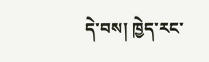དེ་བས། ཁྱེད་རང་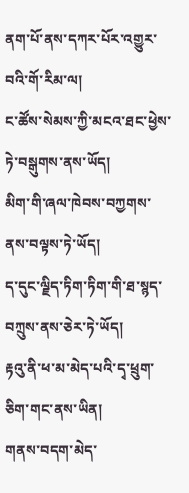ནག་པོ་ནས་དཀར་པོར་འགྱུར་བའི་གོ་རིམ་ལ།
ང་ཚོས་སེམས་ཀྱི་མངའ་ཐང་ཕྱེས་ཏེ་བསྒུགས་ནས་ཡོད།
མིག་གི་ཞལ་ཁེབས་བཀྱགས་ནས་བལྟས་ཏེ་ཡོད།
ད་དུང་ལྗིད་ཏིག་ཏིག་གི་ཐ་སྙད་བཀྲུས་ནས་ཅེར་ཏེ་ཡོད།
རྟའུ་ནི་ཕ་མ་མེད་པའི་དྭ་ཕྲུག་ཅིག་གང་ནས་ཡིན།
གནས་བདག་མེད་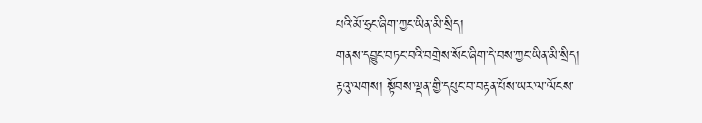པའི་མོ་ཧྲང་ཞིག་ཀྱང་ཡིན་མི་སྲིད།
གནས་དབྱུང་བཏང་བའི་བགྲེས་སོང་ཞིག་དེ་བས་ཀྱང་ཡིན་མི་སྲིད།
རྟའུ་ལགས། སྟོབས་ལྡན་གྱི་དཔུང་བ་བརྟན་པོས་ཡར་ལ་ལོངས་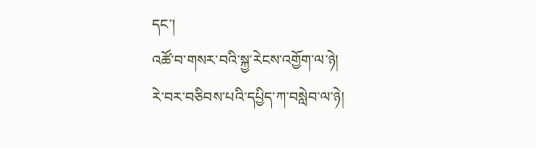དང་།
འཚོ་བ་གསར་བའི་སྐྱ་རེངས་འགྱོག་ལ་ཉེ།
རེ་བར་བཅིབས་པའི་དཔྱིད་ཀ་བསླེབ་ལ་ཉེ།